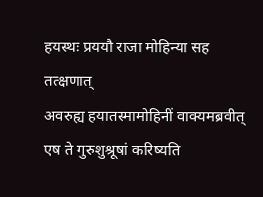हयस्थः प्रययौ राजा मोहिन्या सह तत्क्षणात्
अवरुह्य हयातस्मामोहिनीं वाक्यमब्रवीत्
एष ते गुरुशुश्रूषां करिष्यति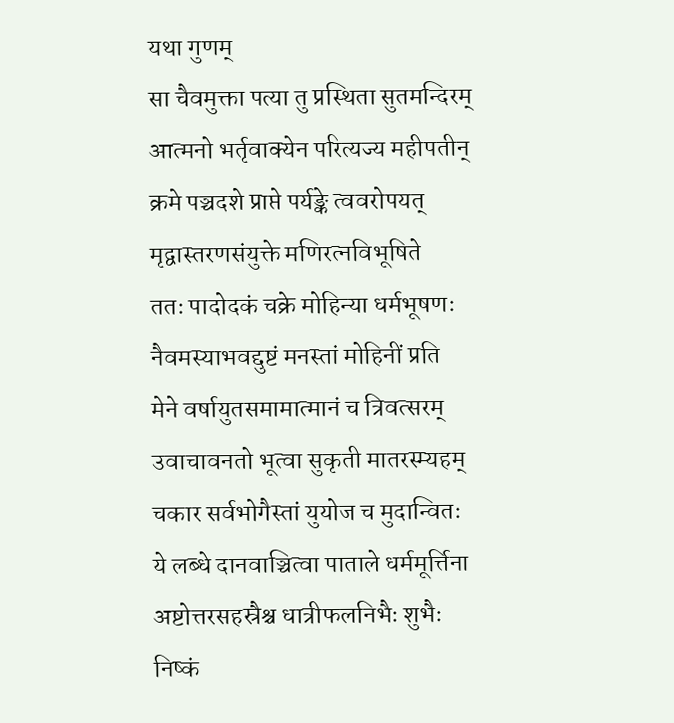यथा गुणम्
सा चैवमुक्ता पत्या तु प्रस्थिता सुतमन्दिरम्
आत्मनो भर्तृवाक्येन परित्यज्य महीपतीन्
क्रमे पञ्चदशे प्राप्ते पर्यङ्के त्ववरोपयत्
मृद्वास्तरणसंयुक्ते मणिरत्नविभूषिते
ततः पादोदकं चक्रे मोहिन्या धर्मभूषणः
नैवमस्याभवद्दुष्टं मनस्तां मोहिनीं प्रति
मेने वर्षायुतसमामात्मानं च त्रिवत्सरम्
उवाचावनतो भूत्वा सुकृती मातरस्म्यहम्
चकार सर्वभोगैस्तां युयोज च मुदान्वितः
ये लब्धे दानवाञ्चित्वा पाताले धर्ममूर्त्तिना
अष्टोत्तरसहस्रैश्च धात्रीफलनिभैः शुभैः
निष्कं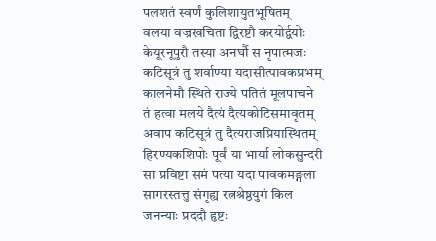पलशतं स्वर्णं कुलिशायुतभूषितम्
वलया वज्रखचिता द्विरष्टौ करयोर्द्वयोः
केयूरनूपुरौ तस्या अनर्घौ स नृपात्मजः
कटिसूत्रं तु शर्वाण्या यदासीत्पावकप्रभम्
कालनेमौ स्थिते राज्ये पतितं मूलपाचने
तं हत्वा मलये दैत्यं दैत्यकोटिसमावृतम्
अवाप कटिसूत्रं तु दैत्यराजप्रियास्थितम्
हिरण्यकशिपोः पूर्वं या भार्या लोकसुन्दरी
सा प्रविष्टा समं पत्या यदा पावकमङ्गला
सागरस्तत्तु संगृह्य रत्नश्रेष्ठयुगं किल
जनन्याः प्रददौ हृष्टः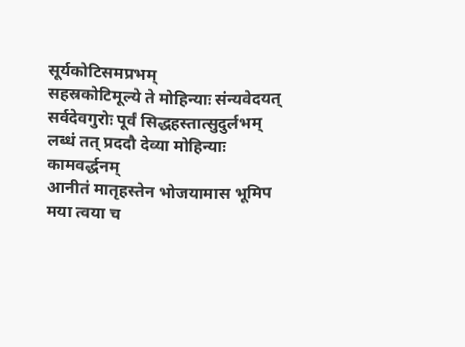सूर्यकोटिसमप्रभम्
सहस्रकोटिमूल्ये ते मोहिन्याः संन्यवेदयत्
सर्वदेवगुरोः पूर्वं सिद्धहस्तात्सुदुर्लभम्
लब्धं तत् प्रददौ देव्या मोहिन्याः कामवर्द्धनम्
आनीतं मातृहस्तेन भोजयामास भूमिप
मया त्वया च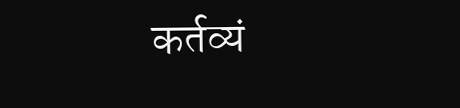कर्तव्यं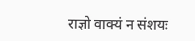राज्ञो वाक्यं न संशयः